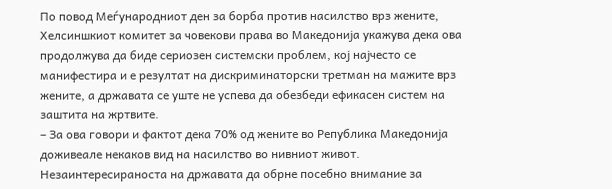По повод Меѓународниот ден за борба против насилство врз жените, Хелсиншкиот комитет за човекови права во Македонија укажува дека ова продолжува да биде сериозен системски проблем, кој најчесто се манифестира и е резултат на дискриминаторски третман на мажите врз жените, а државата се уште не успева да обезбеди ефикасен систем на заштита на жртвите.
– За ова говори и фактот дека 70% од жените во Република Македонија доживеале некаков вид на насилство во нивниот живот. Незаинтересираноста на државата да обрне посебно внимание за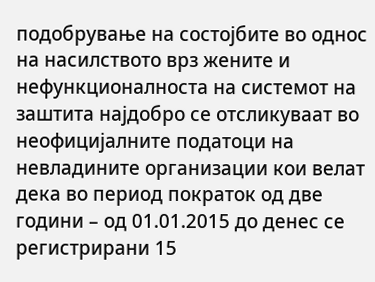подобрување на состојбите во однос на насилството врз жените и нефункционалноста на системот на заштита најдобро се отсликуваат во неофицијалните податоци на невладините организации кои велат дека во период пократок од две години – од 01.01.2015 до денес се регистрирани 15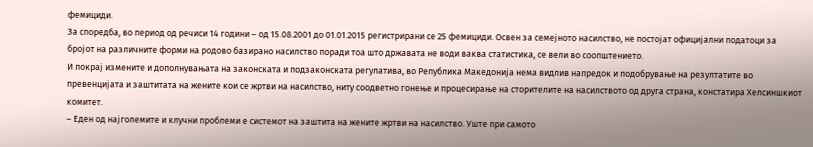фемициди.
За споредба, во период од речиси 14 години – од 15.08.2001 до 01.01.2015 регистрирани се 25 фемициди. Освен за семејното насилство, не постојат официјални податоци за бројот на различните форми на родово базирано насилство поради тоа што државата не води ваква статистика, се вели во соопштението.
И покрај измените и дополнувањата на законската и подзаконската регулатива, во Република Македонија нема видлив напредок и подобрување на резултатите во превенцијата и заштитата на жените кои се жртви на насилство, ниту соодветно гонење и процесирање на сторителите на насилството од друга страна, констатира Хелсиншкиот комитет.
– Еден од најголемите и клучни проблеми е системот на заштита на жените жртви на насилство. Уште при самото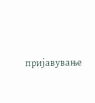пријавување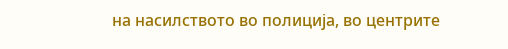на насилството во полиција, во центрите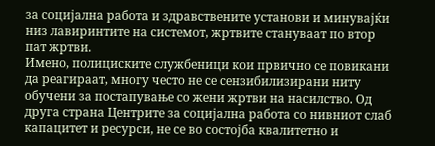за социјална работа и здравствените установи и минувајќи низ лавиринтите на системот, жртвите стануваат по втор пат жртви.
Имено, полициските службеници кои првично се повикани да реагираат, многу често не се сензибилизирани ниту обучени за постапување со жени жртви на насилство. Од друга страна Центрите за социјална работа со нивниот слаб капацитет и ресурси, не се во состојба квалитетно и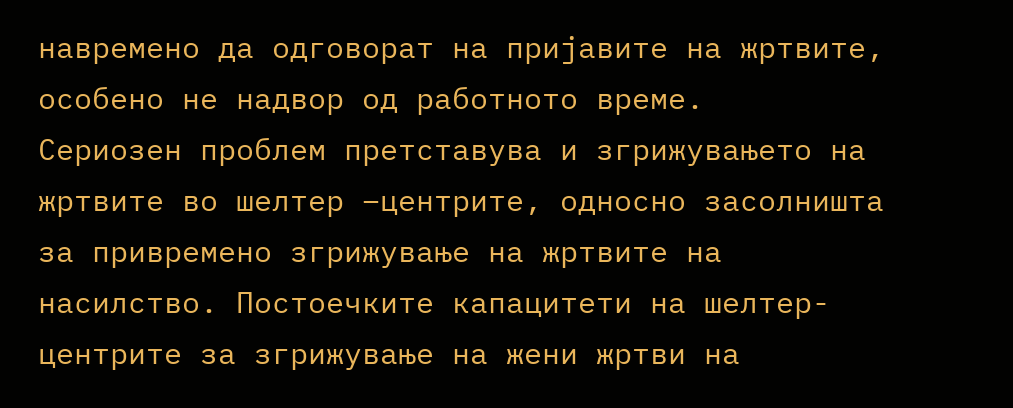навремено да одговорат на пријавите на жртвите, особено не надвор од работното време.
Сериозен проблем претставува и згрижувањето на жртвите во шелтер –центрите, односно засолништа за привремено згрижување на жртвите на насилство. Постоечките капацитети на шелтер-центрите за згрижување на жени жртви на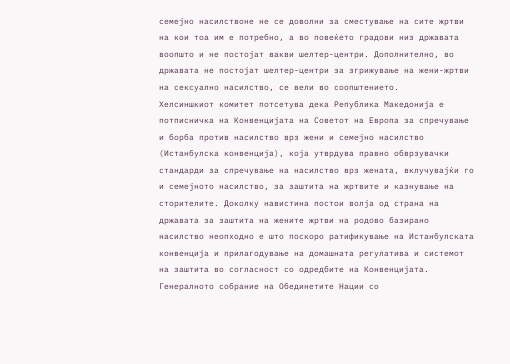семејно насилствоне не се доволни за сместување на сите жртви на кои тоа им е потребно, а во повеќето градови низ државата воопшто и не постојат вакви шелтер-центри. Дополнително, во државата не постојат шелтер-центри за згрижување на жени-жртви на сексуално насилство, се вели во соопштението.
Хелсиншкиот комитет потсетува дека Република Македонија е потписничка на Конвенцијата на Советот на Европа за спречување и борба против насилство врз жени и семејно насилство (Истанбулска конвенција), која утврдува правно обврзувачки стандарди за спречување на насилство врз жената, вклучувајќи го и семејното насилство, за заштита на жртвите и казнување на сторителите. Доколку навистина постои волја од страна на државата за заштита на жените жртви на родово базирано насилство неопходно е што поскоро ратификување на Истанбулската конвенција и прилагодување на домашната регулатива и системот на заштита во согласност со одредбите на Конвенцијата.
Генералното собрание на Обединетите Нации со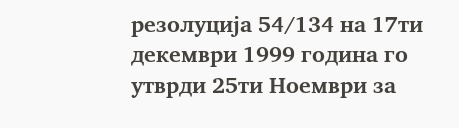резолуција 54/134 на 17ти декември 1999 година го утврди 25ти Ноември за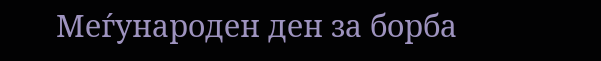Меѓународен ден за борба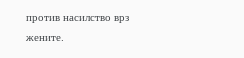против насилство врз жените.